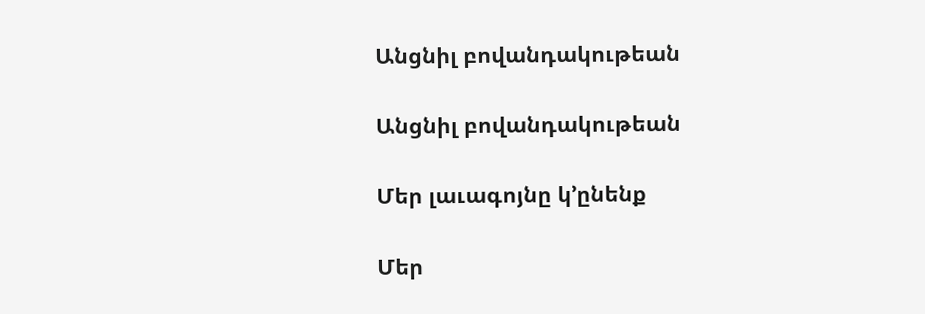Անցնիլ բովանդակութեան

Անցնիլ բովանդակութեան

Մեր լաւագոյնը կ’ընենք

Մեր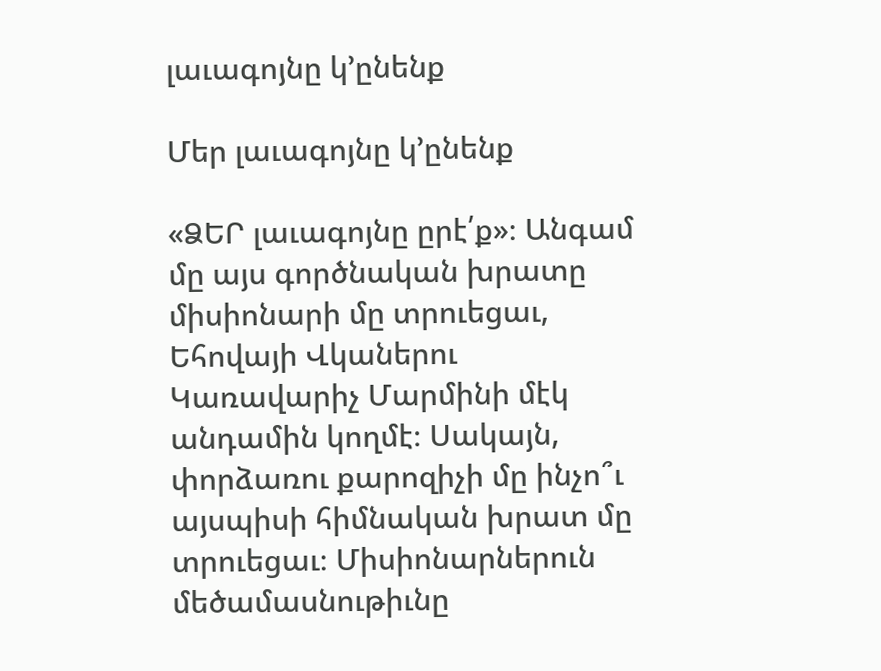լաւագոյնը կ’ընենք

Մեր լաւագոյնը կ’ընենք

«ՁԵՐ լաւագոյնը ըրէ՛ք»։ Անգամ մը այս գործնական խրատը միսիոնարի մը տրուեցաւ, Եհովայի Վկաներու Կառավարիչ Մարմինի մէկ անդամին կողմէ։ Սակայն, փորձառու քարոզիչի մը ինչո՞ւ այսպիսի հիմնական խրատ մը տրուեցաւ։ Միսիոնարներուն մեծամասնութիւնը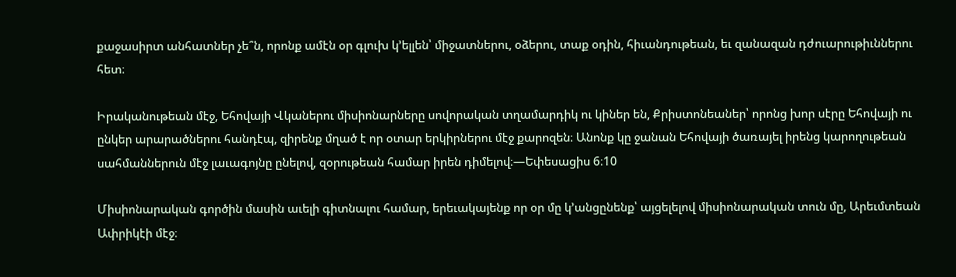քաջասիրտ անհատներ չե՞ն, որոնք ամէն օր գլուխ կ’ելլեն՝ միջատներու, օձերու, տաք օդին, հիւանդութեան, եւ զանազան դժուարութիւններու հետ։

Իրականութեան մէջ, Եհովայի Վկաներու միսիոնարները սովորական տղամարդիկ ու կիներ են, Քրիստոնեաներ՝ որոնց խոր սէրը Եհովայի ու ընկեր արարածներու հանդէպ, զիրենք մղած է որ օտար երկիրներու մէջ քարոզեն։ Անոնք կը ջանան Եհովայի ծառայել իրենց կարողութեան սահմաններուն մէջ լաւագոյնը ընելով, զօրութեան համար իրեն դիմելով։—Եփեսացիս 6։10

Միսիոնարական գործին մասին աւելի գիտնալու համար, երեւակայենք որ օր մը կ’անցընենք՝ այցելելով միսիոնարական տուն մը, Արեւմտեան Ափրիկէի մէջ։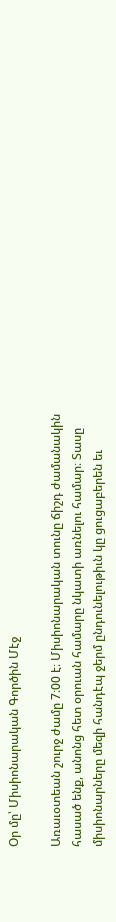Օր մը՝ Միսիոնարական Գործին Մէջ

Առաւօտեան շուրջ ժամը 7։00 է։ Միսիոնարական տունը ճիշդ ժամանակին հասած ենք, անոնց հետ օրուան համարը նկատի առնելու համար։ Տասը միսիոնարները մեզի հանդէպ ջերմ ընդունելութիւն կը ցուցաբերեն եւ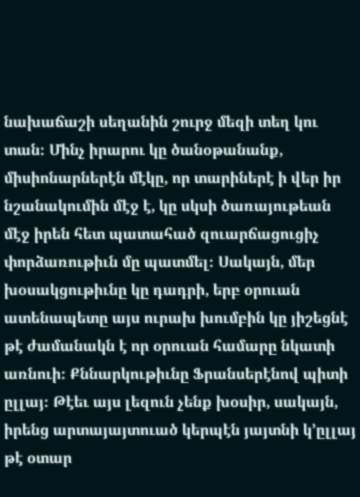նախաճաշի սեղանին շուրջ մեզի տեղ կու տան։ Մինչ իրարու կը ծանօթանանք, միսիոնարներէն մէկը, որ տարիներէ ի վեր իր նշանակումին մէջ է, կը սկսի ծառայութեան մէջ իրեն հետ պատահած զուարճացուցիչ փորձառութիւն մը պատմել։ Սակայն, մեր խօսակցութիւնը կը դադրի, երբ օրուան ատենապետը այս ուրախ խումբին կը յիշեցնէ թէ ժամանակն է որ օրուան համարը նկատի առնուի։ Քննարկութիւնը Ֆրանսերէնով պիտի ըլլայ։ Թէեւ այս լեզուն չենք խօսիր, սակայն, իրենց արտայայտուած կերպէն յայտնի կ’ըլլայ թէ օտար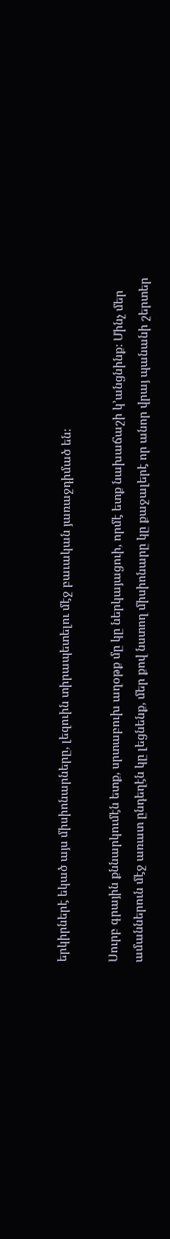երկիրներէ եկած այս միսիոնարները, լեզուին տիրապետելու մէջ բաւական յառաջդիմած են։

Սուրբ գրային քննարկումէն ետք, սրտաբուխ աղօթք մը կը ներկայացուի, որմէ ետք նախաճաշի կ’անցնինք։ Մինչ մեր ամաններուն մէջ առատ ընդեղէն կը լեցնենք, մեր քով նստող միսիոնարը կը քաջալերէ որ անոր վրայ պանանի շերտեր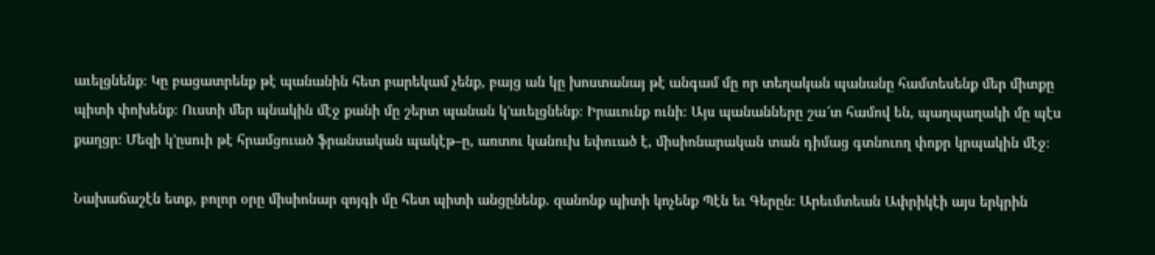աւելցնենք։ Կը բացատրենք թէ պանանին հետ բարեկամ չենք, բայց ան կը խոստանայ թէ անգամ մը որ տեղական պանանը համտեսենք մեր միտքը պիտի փոխենք։ Ուստի մեր պնակին մէջ քանի մը շերտ պանան կ’աւելցնենք։ Իրաւունք ունի։ Այս պանանները շա՜տ համով են, պաղպաղակի մը պէս քաղցր։ Մեզի կ’ըսուի թէ հրամցուած ֆրանսական պակէթ–ը, առտու կանուխ եփուած է, միսիոնարական տան դիմաց գտնուող փոքր կրպակին մէջ։

Նախաճաշէն ետք, բոլոր օրը միսիոնար զոյգի մը հետ պիտի անցընենք. զանոնք պիտի կոչենք Պէն եւ Գերըն։ Արեւմտեան Ափրիկէի այս երկրին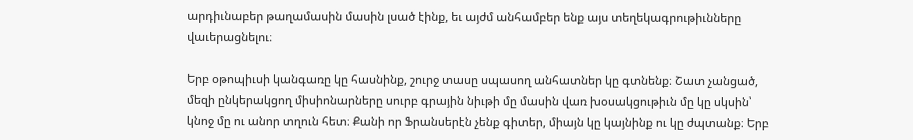արդիւնաբեր թաղամասին մասին լսած էինք, եւ այժմ անհամբեր ենք այս տեղեկագրութիւնները վաւերացնելու։

Երբ օթոպիւսի կանգառը կը հասնինք, շուրջ տասը սպասող անհատներ կը գտնենք։ Շատ չանցած, մեզի ընկերակցող միսիոնարները սուրբ գրային նիւթի մը մասին վառ խօսակցութիւն մը կը սկսին՝ կնոջ մը ու անոր տղուն հետ։ Քանի որ Ֆրանսերէն չենք գիտեր, միայն կը կայնինք ու կը ժպտանք։ Երբ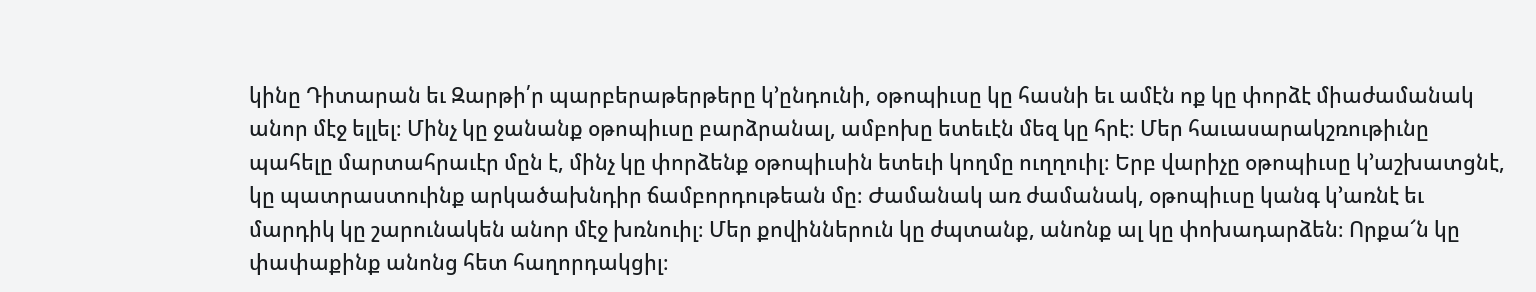կինը Դիտարան եւ Զարթի՛ր պարբերաթերթերը կ’ընդունի, օթոպիւսը կը հասնի եւ ամէն ոք կը փորձէ միաժամանակ անոր մէջ ելլել։ Մինչ կը ջանանք օթոպիւսը բարձրանալ, ամբոխը ետեւէն մեզ կը հրէ։ Մեր հաւասարակշռութիւնը պահելը մարտահրաւէր մըն է, մինչ կը փորձենք օթոպիւսին ետեւի կողմը ուղղուիլ։ Երբ վարիչը օթոպիւսը կ’աշխատցնէ, կը պատրաստուինք արկածախնդիր ճամբորդութեան մը։ Ժամանակ առ ժամանակ, օթոպիւսը կանգ կ’առնէ եւ մարդիկ կը շարունակեն անոր մէջ խռնուիլ։ Մեր քովիններուն կը ժպտանք, անոնք ալ կը փոխադարձեն։ Որքա՜ն կը փափաքինք անոնց հետ հաղորդակցիլ։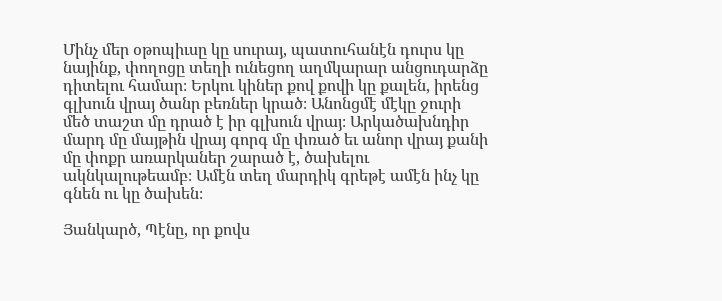Մինչ մեր օթոպիւսը կը սուրայ, պատուհանէն դուրս կը նայինք, փողոցը տեղի ունեցող աղմկարար անցուդարձը դիտելու համար։ Երկու կիներ քով քովի կը քալեն, իրենց գլխուն վրայ ծանր բեռներ կրած։ Անոնցմէ մէկը ջուրի մեծ տաշտ մը դրած է իր գլխուն վրայ։ Արկածախնդիր մարդ մը մայթին վրայ գորգ մը փռած եւ անոր վրայ քանի մը փոքր առարկաներ շարած է, ծախելու ակնկալութեամբ։ Ամէն տեղ մարդիկ գրեթէ ամէն ինչ կը գնեն ու կը ծախեն։

Յանկարծ, Պէնը, որ քովս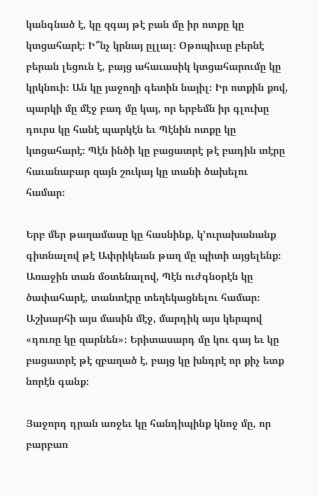կանգնած է, կը զգայ թէ բան մը իր ոտքը կը կտցահարէ։ Ի՞նչ կրնայ ըլլալ։ Օթոպիւսը բերնէ բերան լեցուն է, բայց ահաւասիկ կտցահարումը կը կրկնուի։ Ան կը յաջողի գետին նայիլ։ Իր ոտքին քով, պարկի մը մէջ բադ մը կայ, որ երբեմն իր գլուխը դուրս կը հանէ պարկէն եւ Պէնին ոտքը կը կտցահարէ։ Պէն ինծի կը բացատրէ թէ բադին տէրը հաւանաբար զայն շուկայ կը տանի ծախելու համար։

Երբ մեր թաղամասը կը հասնինք, կ’ուրախանանք գիտնալով թէ Ափրիկեան թաղ մը պիտի այցելենք։ Առաջին տան մօտենալով, Պէն ուժգնօրէն կը ծափահարէ, տանտէրը տեղեկացնելու համար։ Աշխարհի այս մասին մէջ, մարդիկ այս կերպով «դուռը կը զարնեն»։ Երիտասարդ մը կու գայ եւ կը բացատրէ թէ զբաղած է, բայց կը խնդրէ որ քիչ ետք նորէն գանք։

Յաջորդ դրան առջեւ կը հանդիպինք կնոջ մը, որ բարբառ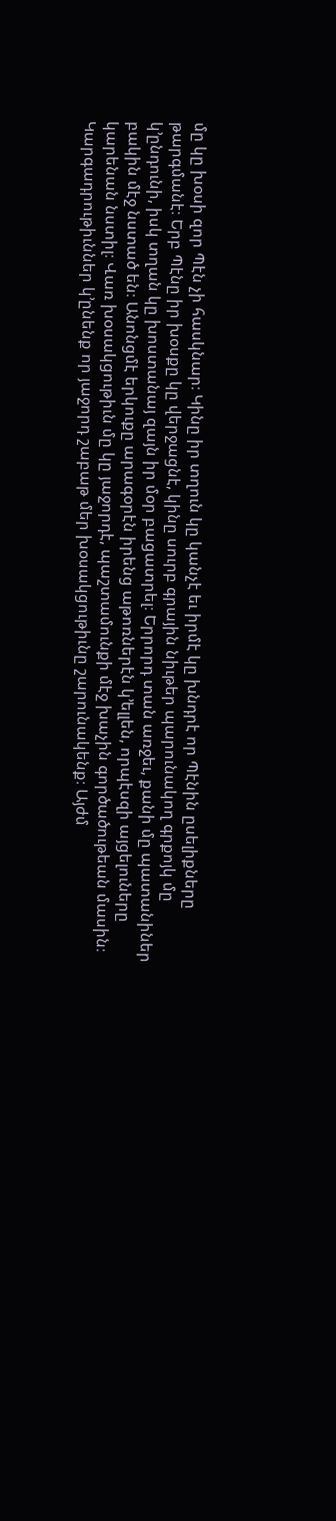մը կը խօսի զոր Պէն չի հասկնար։ Կինը իր տղուն կը կանչէ եւ իրմէ կը խնդրէ որ Պէնին ըսելիքները թարգմանէ։ Երբ Պէնը իր խօսքը կը վերջացնէ, կինը սուրբ գրային նիւթեր պարունակող գրքոյկ մը կ’ընդունի, իսկ տղան կը խոստանայ զայն իր մօր բացատրել։ Երրորդ տան առջեւ, քանի մը պատանիներ բակին մէջ նստած են։ Անոնցմէ երկուքը արագօրէն իրենց աթոռներէն կ’ելլեն, որպէսզի այցելուները կարենան նստիլ։ Վառ խօսակցութիւն մը կը յաջորդէ, պաշտամունքի մէջ խաչին գործածութեան մասին։ Կարգադրութիւններ կ’ընենք որ յաջորդ շաբաթ մեր խօսակցութիւնը շարունակենք։ Այժմ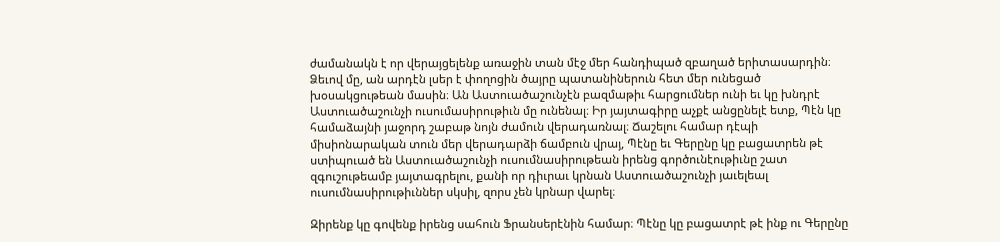ժամանակն է որ վերայցելենք առաջին տան մէջ մեր հանդիպած զբաղած երիտասարդին։ Ձեւով մը, ան արդէն լսեր է փողոցին ծայրը պատանիներուն հետ մեր ունեցած խօսակցութեան մասին։ Ան Աստուածաշունչէն բազմաթիւ հարցումներ ունի եւ կը խնդրէ Աստուածաշունչի ուսումասիրութիւն մը ունենալ։ Իր յայտագիրը աչքէ անցընելէ ետք, Պէն կը համաձայնի յաջորդ շաբաթ նոյն ժամուն վերադառնալ։ Ճաշելու համար դէպի միսիոնարական տուն մեր վերադարձի ճամբուն վրայ, Պէնը եւ Գերընը կը բացատրեն թէ ստիպուած են Աստուածաշունչի ուսումնասիրութեան իրենց գործունէութիւնը շատ զգուշութեամբ յայտագրելու, քանի որ դիւրաւ կրնան Աստուածաշունչի յաւելեալ ուսումնասիրութիւններ սկսիլ, զորս չեն կրնար վարել։

Զիրենք կը գովենք իրենց սահուն Ֆրանսերէնին համար։ Պէնը կը բացատրէ թէ ինք ու Գերընը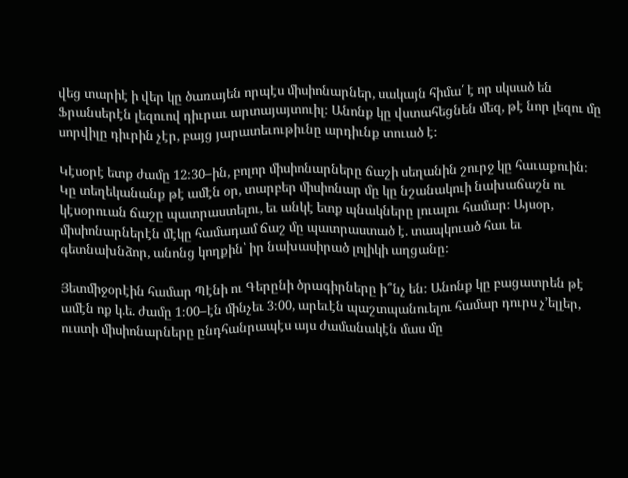վեց տարիէ ի վեր կը ծառայեն որպէս միսիոնարներ, սակայն հիմա՛ է որ սկսած են Ֆրանսերէն լեզուով դիւրաւ արտայայտուիլ։ Անոնք կը վստահեցնեն մեզ, թէ նոր լեզու մը սորվիլը դիւրին չէր, բայց յարատեւութիւնը արդիւնք տուած է։

Կէսօրէ ետք ժամը 12։30–ին, բոլոր միսիոնարները ճաշի սեղանին շուրջ կը հաւաքուին։ Կը տեղեկանանք թէ ամէն օր, տարբեր միսիոնար մը կը նշանակուի նախաճաշն ու կէսօրուան ճաշը պատրաստելու, եւ անկէ ետք պնակները լուալու համար։ Այսօր, միսիոնարներէն մէկը համադամ ճաշ մը պատրաստած է. տապկուած հաւ եւ գետնախնձոր, անոնց կողքին՝ իր նախասիրած լոլիկի աղցանը։

Յետմիջօրէին համար Պէնի ու Գերընի ծրագիրները ի՞նչ են։ Անոնք կը բացատրեն թէ ամէն ոք կ.ե. ժամը 1։00–էն մինչեւ 3։00, արեւէն պաշտպանուելու համար դուրս չ’ելլեր, ուստի միսիոնարները ընդհանրապէս այս ժամանակէն մաս մը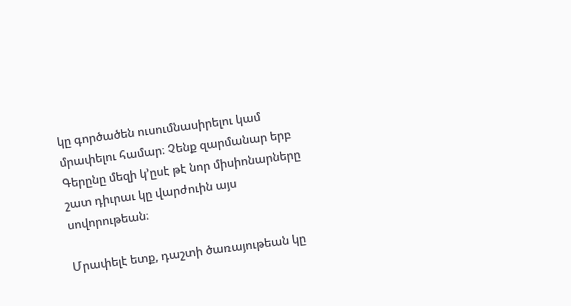կը գործածեն ուսումնասիրելու կամ մրափելու համար։ Չենք զարմանար երբ Գերընը մեզի կ’ըսէ թէ նոր միսիոնարները շատ դիւրաւ կը վարժուին այս սովորութեան։

Մրափելէ ետք, դաշտի ծառայութեան կը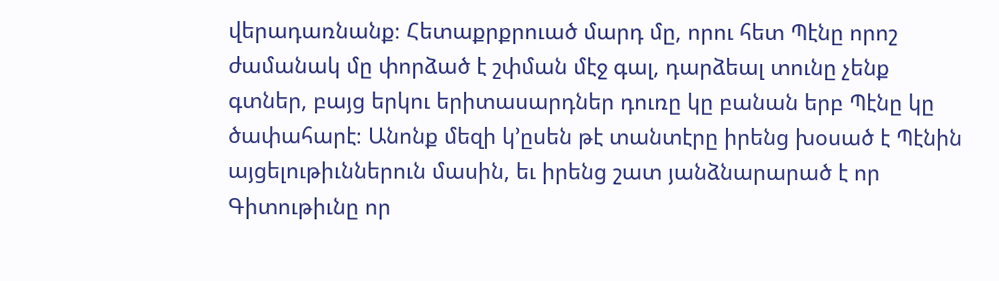վերադառնանք։ Հետաքրքրուած մարդ մը, որու հետ Պէնը որոշ ժամանակ մը փորձած է շփման մէջ գալ, դարձեալ տունը չենք գտներ, բայց երկու երիտասարդներ դուռը կը բանան երբ Պէնը կը ծափահարէ։ Անոնք մեզի կ’ըսեն թէ տանտէրը իրենց խօսած է Պէնին այցելութիւններուն մասին, եւ իրենց շատ յանձնարարած է որ Գիտութիւնը որ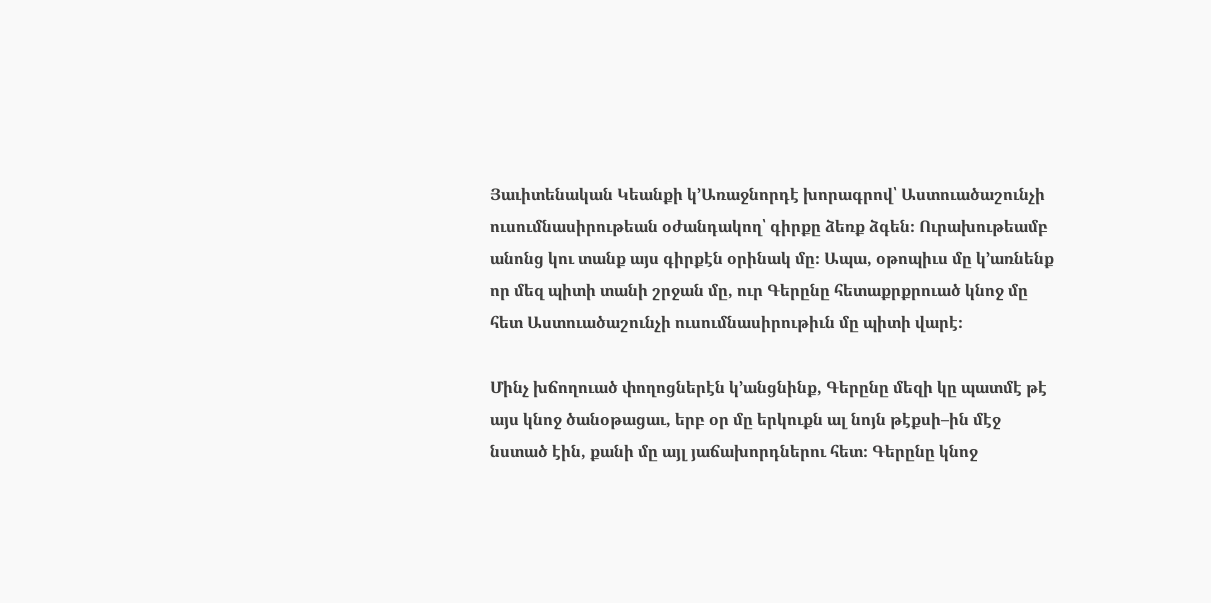Յաւիտենական Կեանքի կ’Առաջնորդէ խորագրով՝ Աստուածաշունչի ուսումնասիրութեան օժանդակող՝ գիրքը ձեռք ձգեն։ Ուրախութեամբ անոնց կու տանք այս գիրքէն օրինակ մը։ Ապա, օթոպիւս մը կ’առնենք որ մեզ պիտի տանի շրջան մը, ուր Գերընը հետաքրքրուած կնոջ մը հետ Աստուածաշունչի ուսումնասիրութիւն մը պիտի վարէ։

Մինչ խճողուած փողոցներէն կ’անցնինք, Գերընը մեզի կը պատմէ թէ այս կնոջ ծանօթացաւ, երբ օր մը երկուքն ալ նոյն թէքսի–ին մէջ նստած էին, քանի մը այլ յաճախորդներու հետ։ Գերընը կնոջ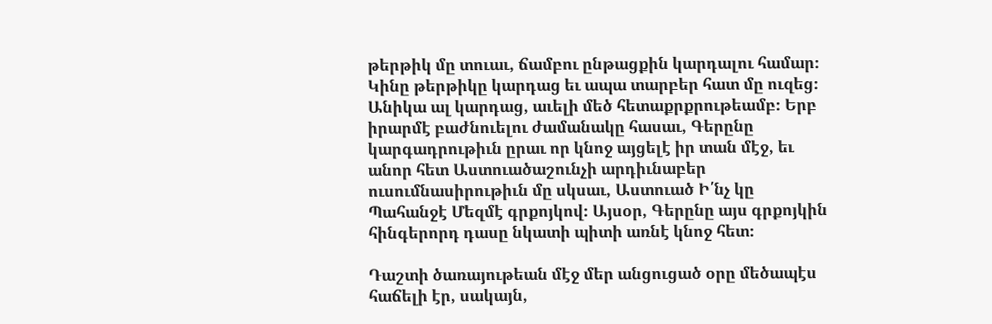թերթիկ մը տուաւ, ճամբու ընթացքին կարդալու համար։ Կինը թերթիկը կարդաց եւ ապա տարբեր հատ մը ուզեց։ Անիկա ալ կարդաց, աւելի մեծ հետաքրքրութեամբ։ Երբ իրարմէ բաժնուելու ժամանակը հասաւ, Գերընը կարգադրութիւն ըրաւ որ կնոջ այցելէ իր տան մէջ, եւ անոր հետ Աստուածաշունչի արդիւնաբեր ուսումնասիրութիւն մը սկսաւ, Աստուած Ի՛նչ կը Պահանջէ Մեզմէ գրքոյկով։ Այսօր, Գերընը այս գրքոյկին հինգերորդ դասը նկատի պիտի առնէ կնոջ հետ։

Դաշտի ծառայութեան մէջ մեր անցուցած օրը մեծապէս հաճելի էր, սակայն,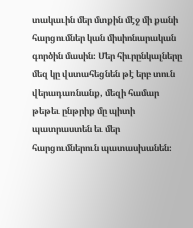տակաւին մեր մտքին մէջ մի քանի հարցումներ կան միսիոնարական գործին մասին։ Մեր հիւրընկալները մեզ կը վստահեցնեն թէ երբ տուն վերադառնանք, մեզի համար թեթեւ ընթրիք մը պիտի պատրաստեն եւ մեր հարցումներուն պատասխանեն։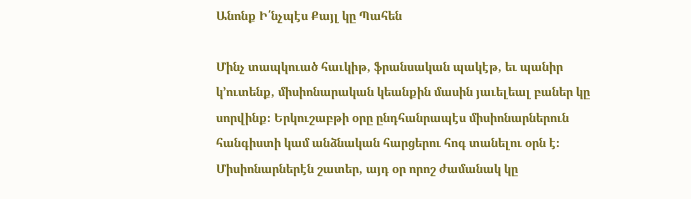Անոնք Ի՛նչպէս Քայլ կը Պահեն

Մինչ տապկուած հաւկիթ, ֆրանսական պակէթ, եւ պանիր կ’ուտենք, միսիոնարական կեանքին մասին յաւելեալ բաներ կը սորվինք։ Երկուշաբթի օրը ընդհանրապէս միսիոնարներուն հանգիստի կամ անձնական հարցերու հոգ տանելու օրն է։ Միսիոնարներէն շատեր, այդ օր որոշ ժամանակ կը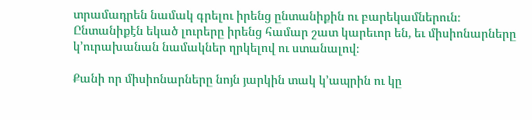տրամադրեն նամակ գրելու իրենց ընտանիքին ու բարեկամներուն։ Ընտանիքէն եկած լուրերը իրենց համար շատ կարեւոր են, եւ միսիոնարները կ’ուրախանան նամակներ ղրկելով ու ստանալով։

Քանի որ միսիոնարները նոյն յարկին տակ կ’ապրին ու կը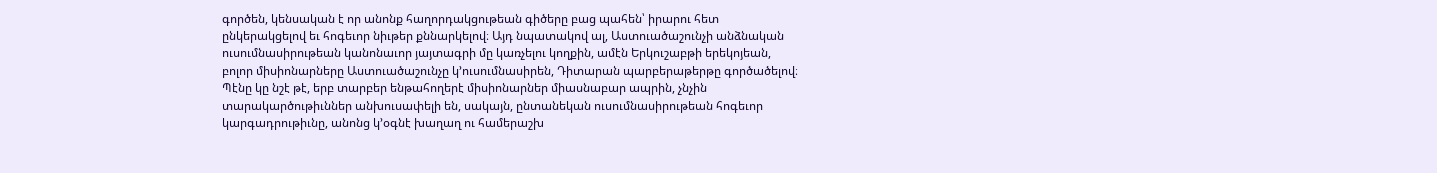գործեն, կենսական է որ անոնք հաղորդակցութեան գիծերը բաց պահեն՝ իրարու հետ ընկերակցելով եւ հոգեւոր նիւթեր քննարկելով։ Այդ նպատակով ալ, Աստուածաշունչի անձնական ուսումնասիրութեան կանոնաւոր յայտագրի մը կառչելու կողքին, ամէն Երկուշաբթի երեկոյեան, բոլոր միսիոնարները Աստուածաշունչը կ’ուսումնասիրեն, Դիտարան պարբերաթերթը գործածելով։ Պէնը կը նշէ թէ, երբ տարբեր ենթահողերէ միսիոնարներ միասնաբար ապրին, չնչին տարակարծութիւններ անխուսափելի են, սակայն, ընտանեկան ուսումնասիրութեան հոգեւոր կարգադրութիւնը, անոնց կ’օգնէ խաղաղ ու համերաշխ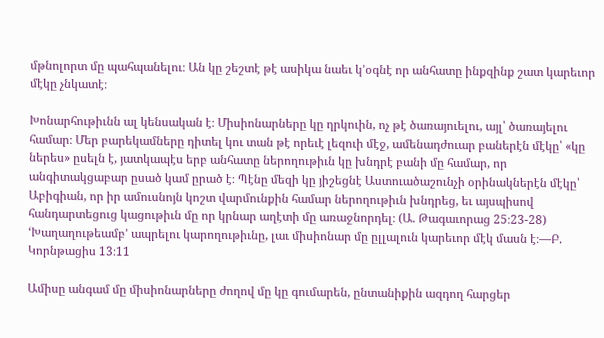մթնոլորտ մը պահպանելու։ Ան կը շեշտէ թէ ասիկա նաեւ կ’օգնէ որ անհատը ինքզինք շատ կարեւոր մէկը չնկատէ։

Խոնարհութիւնն ալ կենսական է։ Միսիոնարները կը ղրկուին, ոչ թէ ծառայուելու, այլ՝ ծառայելու համար։ Մեր բարեկամները դիտել կու տան թէ որեւէ լեզուի մէջ, ամենադժուար բաներէն մէկը՝ «կը ներես» ըսելն է, յատկապէս երբ անհատը ներողութիւն կը խնդրէ բանի մը համար, որ անգիտակցաբար ըսած կամ ըրած է։ Պէնը մեզի կը յիշեցնէ Աստուածաշունչի օրինակներէն մէկը՝ Աբիգիան, որ իր ամուսնոյն կոշտ վարմունքին համար ներողութիւն խնդրեց, եւ այսպիսով հանդարտեցուց կացութիւն մը որ կրնար աղէտի մը առաջնորդել։ (Ա. Թագաւորաց 25։23-28) ‘Խաղաղութեամբ’ ապրելու կարողութիւնը, լաւ միսիոնար մը ըլլալուն կարեւոր մէկ մասն է։—Բ. Կորնթացիս 13։11

Ամիսը անգամ մը միսիոնարները ժողով մը կը գումարեն, ընտանիքին ազդող հարցեր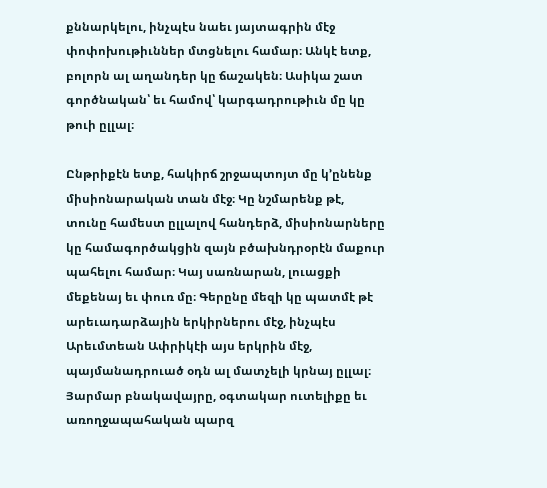քննարկելու, ինչպէս նաեւ յայտագրին մէջ փոփոխութիւններ մտցնելու համար։ Անկէ ետք, բոլորն ալ աղանդեր կը ճաշակեն։ Ասիկա շատ գործնական՝ եւ համով՝ կարգադրութիւն մը կը թուի ըլլալ։

Ընթրիքէն ետք, հակիրճ շրջապտոյտ մը կ’ընենք միսիոնարական տան մէջ։ Կը նշմարենք թէ, տունը համեստ ըլլալով հանդերձ, միսիոնարները կը համագործակցին զայն բծախնդրօրէն մաքուր պահելու համար։ Կայ սառնարան, լուացքի մեքենայ եւ փուռ մը։ Գերընը մեզի կը պատմէ թէ արեւադարձային երկիրներու մէջ, ինչպէս Արեւմտեան Ափրիկէի այս երկրին մէջ, պայմանադրուած օդն ալ մատչելի կրնայ ըլլալ։ Յարմար բնակավայրը, օգտակար ուտելիքը եւ առողջապահական պարզ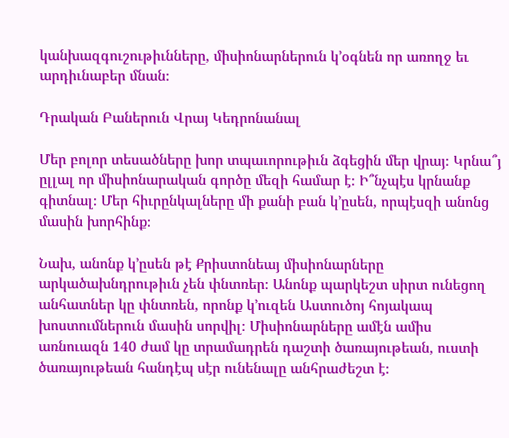կանխազգուշութիւնները, միսիոնարներուն կ’օգնեն որ առողջ եւ արդիւնաբեր մնան։

Դրական Բաներուն Վրայ Կեդրոնանալ

Մեր բոլոր տեսածները խոր տպաւորութիւն ձգեցին մեր վրայ։ Կրնա՞յ ըլլալ որ միսիոնարական գործը մեզի համար է։ Ի՞նչպէս կրնանք գիտնալ։ Մեր հիւրընկալները մի քանի բան կ’ըսեն, որպէսզի անոնց մասին խորհինք։

Նախ, անոնք կ’ըսեն թէ Քրիստոնեայ միսիոնարները արկածախնդրութիւն չեն փնտռեր։ Անոնք պարկեշտ սիրտ ունեցող անհատներ կը փնտռեն, որոնք կ’ուզեն Աստուծոյ հոյակապ խոստումներուն մասին սորվիլ։ Միսիոնարները ամէն ամիս առնուազն 140 ժամ կը տրամադրեն դաշտի ծառայութեան, ուստի ծառայութեան հանդէպ սէր ունենալը անհրաժեշտ է։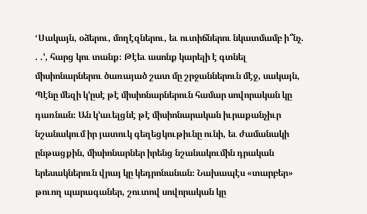‘Սակայն, օձերու, մողէզներու, եւ ուտիճներու նկատմամբ ի՞նչ. . .’, հարց կու տանք։ Թէեւ ասոնք կարելի է գտնել միսիոնարներու ծառայած շատ մը շրջաններուն մէջ, սակայն, Պէնը մեզի կ’ըսէ թէ միսիոնարներուն համար սովորական կը դառնան։ Ան կ’աւելցնէ թէ միսիոնարական իւրաքանչիւր նշանակում իր յատուկ գեղեցկութիւնը ունի, եւ ժամանակի ընթացքին, միսիոնարներ իրենց նշանակումին դրական երեսակներուն վրայ կը կեդրոնանան։ Նախապէս «տարբեր» թուող պարագաներ, շուտով սովորական կը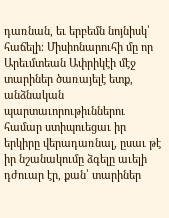դառնան, եւ երբեմն նոյնիսկ՝ հաճելի։ Միսիոնարուհի մը որ Արեւմտեան Ափրիկէի մէջ տարիներ ծառայելէ ետք, անձնական պարտաւորութիւններու համար ստիպուեցաւ իր երկիրը վերադառնալ, ըսաւ թէ իր նշանակումը ձգելը աւելի դժուար էր, քան՝ տարիներ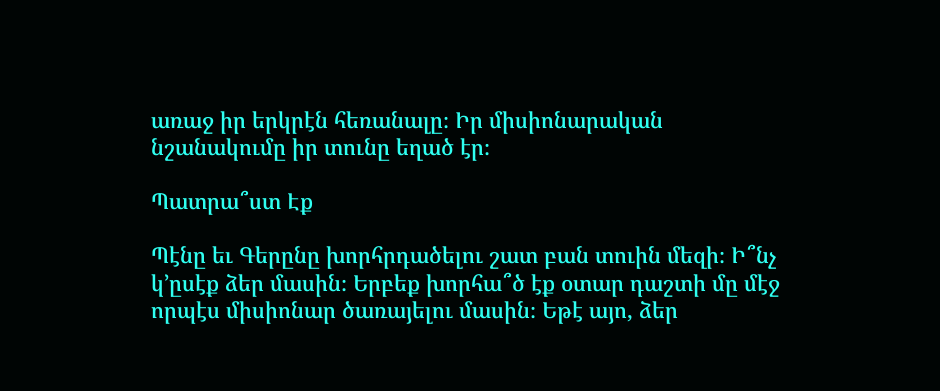առաջ իր երկրէն հեռանալը։ Իր միսիոնարական նշանակումը իր տունը եղած էր։

Պատրա՞ստ Էք

Պէնը եւ Գերընը խորհրդածելու շատ բան տուին մեզի։ Ի՞նչ կ’ըսէք ձեր մասին։ Երբեք խորհա՞ծ էք օտար դաշտի մը մէջ որպէս միսիոնար ծառայելու մասին։ Եթէ այո, ձեր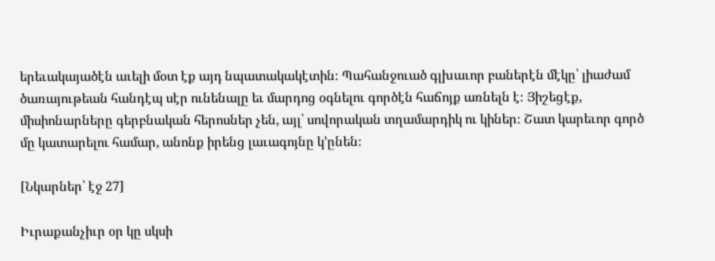երեւակայածէն աւելի մօտ էք այդ նպատակակէտին։ Պահանջուած գլխաւոր բաներէն մէկը՝ լիաժամ ծառայութեան հանդէպ սէր ունենալը եւ մարդոց օգնելու գործէն հաճոյք առնելն է։ Յիշեցէք, միսիոնարները գերբնական հերոսներ չեն, այլ՝ սովորական տղամարդիկ ու կիներ։ Շատ կարեւոր գործ մը կատարելու համար, անոնք իրենց լաւագոյնը կ’ընեն։

[Նկարներ՝ էջ 27]

Իւրաքանչիւր օր կը սկսի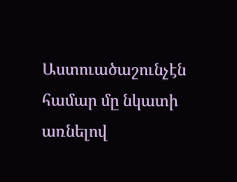Աստուածաշունչէն համար մը նկատի առնելով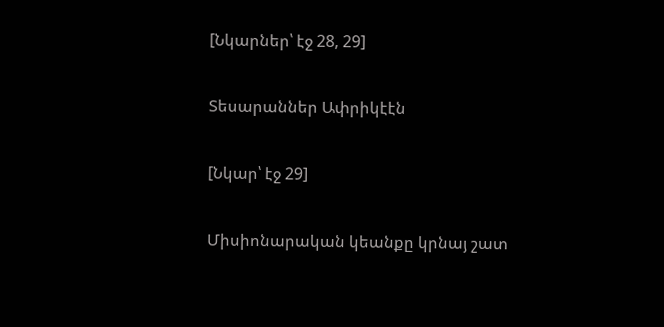[Նկարներ՝ էջ 28, 29]

Տեսարաններ Ափրիկէէն

[Նկար՝ էջ 29]

Միսիոնարական կեանքը կրնայ շատ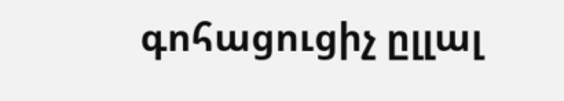գոհացուցիչ ըլլալ